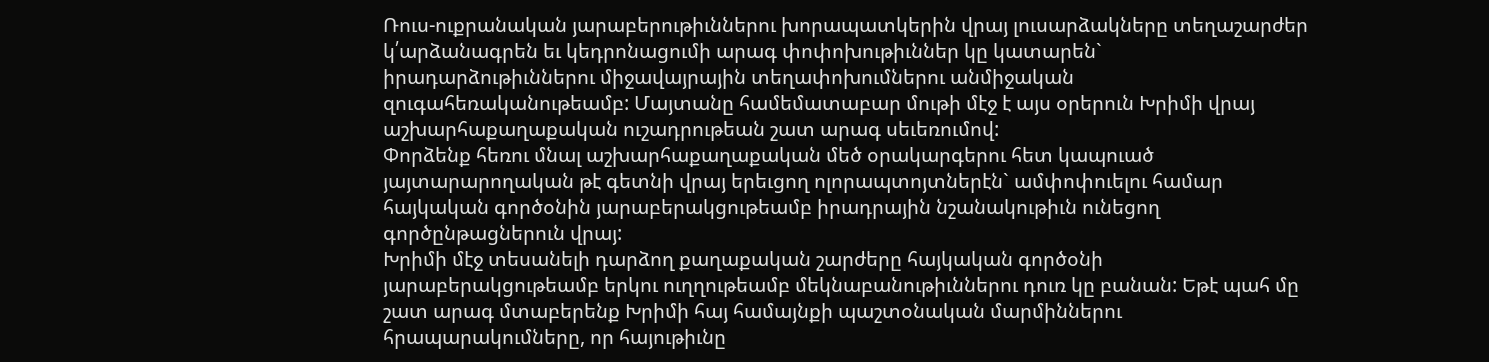Ռուս-ուքրանական յարաբերութիւններու խորապատկերին վրայ լուսարձակները տեղաշարժեր կ՛արձանագրեն եւ կեդրոնացումի արագ փոփոխութիւններ կը կատարեն` իրադարձութիւններու միջավայրային տեղափոխումներու անմիջական զուգահեռականութեամբ: Մայտանը համեմատաբար մութի մէջ է այս օրերուն Խրիմի վրայ աշխարհաքաղաքական ուշադրութեան շատ արագ սեւեռումով:
Փորձենք հեռու մնալ աշխարհաքաղաքական մեծ օրակարգերու հետ կապուած յայտարարողական թէ գետնի վրայ երեւցող ոլորապտոյտներէն` ամփոփուելու համար հայկական գործօնին յարաբերակցութեամբ իրադրային նշանակութիւն ունեցող գործընթացներուն վրայ:
Խրիմի մէջ տեսանելի դարձող քաղաքական շարժերը հայկական գործօնի յարաբերակցութեամբ երկու ուղղութեամբ մեկնաբանութիւններու դուռ կը բանան: Եթէ պահ մը շատ արագ մտաբերենք Խրիմի հայ համայնքի պաշտօնական մարմիններու հրապարակումները, որ հայութիւնը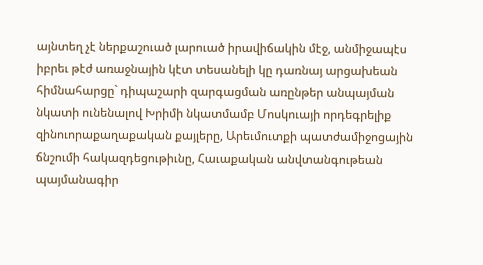այնտեղ չէ ներքաշուած լարուած իրավիճակին մէջ, անմիջապէս իբրեւ թէժ առաջնային կէտ տեսանելի կը դառնայ արցախեան հիմնահարցը` դիպաշարի զարգացման առընթեր անպայման նկատի ունենալով Խրիմի նկատմամբ Մոսկուայի որդեգրելիք զինուորաքաղաքական քայլերը, Արեւմուտքի պատժամիջոցային ճնշումի հակազդեցութիւնը, Հաւաքական անվտանգութեան պայմանագիր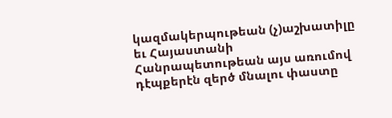կազմակերպութեան (չ)աշխատիլը եւ Հայաստանի Հանրապետութեան այս առումով դէպքերէն զերծ մնալու փաստը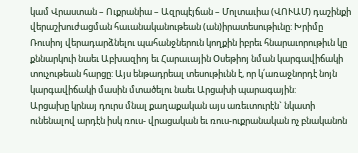կամ Վրաստան – Ուքրանիա – Ազրպէյճան – Մոլտաւիա (ՎՈՒԱՄ) դաշինքի վերաշխուժացման հաւանականութեան (ան)իրատեսութիւնը: Խրիմը Ռուսիոյ վերադարձնելու պահանջներուն կողքին իբրեւ հնարաւորութիւն կը քննարկուի նաեւ Աբխազիոյ եւ Հարաւային Օսեթիոյ նման կարգավիճակի տուչութեան հարցը: Այս ենթադրեալ տեսութիւնն է, որ կ՛առաջնորդէ նոյն կարգավիճակի մասին մտածելու նաեւ Արցախի պարագային:
Արցախը կրնայ դուրս մնալ քաղաքական այս առեւտուրէն` նկատի ունենալով արդէն իսկ ռուս- վրացական եւ ռուս-ուքրանական ոչ բնականոն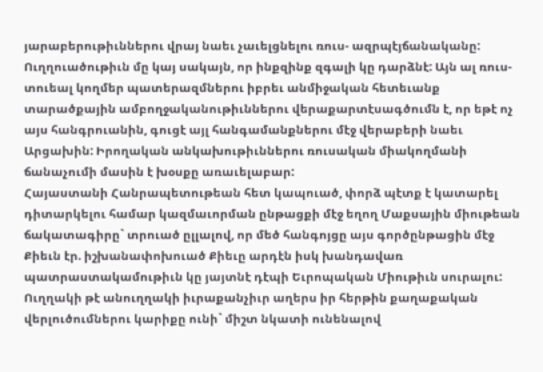յարաբերութիւններու վրայ նաեւ չաւելցնելու ռուս- ազրպէյճանականը: Ուղղուածութիւն մը կայ սակայն, որ ինքզինք զգալի կը դարձնէ: Այն ալ ռուս-տուեալ կողմեր պատերազմներու իբրեւ անմիջական հետեւանք տարածքային ամբողջականութիւններու վերաքարտէսագծումն է, որ եթէ ոչ այս հանգրուանին, գուցէ այլ հանգամանքներու մէջ վերաբերի նաեւ Արցախին: Իրողական անկախութիւններու ռուսական միակողմանի ճանաչումի մասին է խօսքը առաւելաբար:
Հայաստանի Հանրապետութեան հետ կապուած, փորձ պէտք է կատարել դիտարկելու համար կազմաւորման ընթացքի մէջ եղող Մաքսային միութեան ճակատագիրը` տրուած ըլլալով, որ մեծ հանգոյցը այս գործընթացին մէջ Քիեւն էր. իշխանափոխուած Քիեւը արդէն իսկ խանդավառ պատրաստակամութիւն կը յայտնէ դէպի Եւրոպական Միութիւն սուրալու:
Ուղղակի թէ անուղղակի իւրաքանչիւր աղերս իր հերթին քաղաքական վերլուծումներու կարիքը ունի` միշտ նկատի ունենալով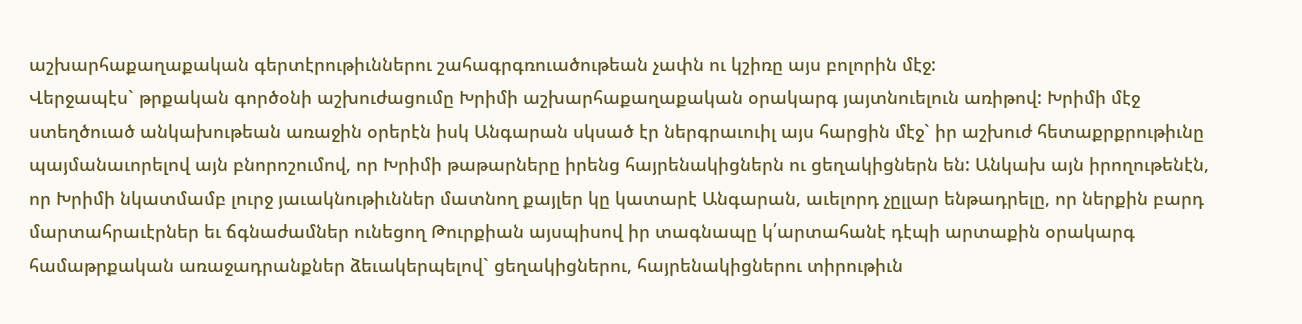աշխարհաքաղաքական գերտէրութիւններու շահագրգռուածութեան չափն ու կշիռը այս բոլորին մէջ:
Վերջապէս` թրքական գործօնի աշխուժացումը Խրիմի աշխարհաքաղաքական օրակարգ յայտնուելուն առիթով: Խրիմի մէջ ստեղծուած անկախութեան առաջին օրերէն իսկ Անգարան սկսած էր ներգրաւուիլ այս հարցին մէջ` իր աշխուժ հետաքրքրութիւնը պայմանաւորելով այն բնորոշումով, որ Խրիմի թաթարները իրենց հայրենակիցներն ու ցեղակիցներն են: Անկախ այն իրողութենէն, որ Խրիմի նկատմամբ լուրջ յաւակնութիւններ մատնող քայլեր կը կատարէ Անգարան, աւելորդ չըլլար ենթադրելը, որ ներքին բարդ մարտահրաւէրներ եւ ճգնաժամներ ունեցող Թուրքիան այսպիսով իր տագնապը կ՛արտահանէ դէպի արտաքին օրակարգ համաթրքական առաջադրանքներ ձեւակերպելով` ցեղակիցներու, հայրենակիցներու տիրութիւն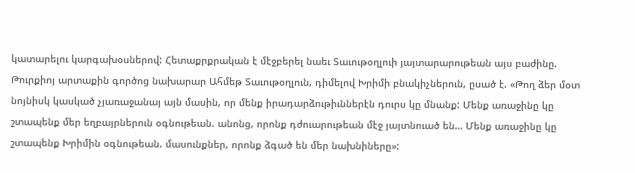կատարելու կարգախօսներով: Հետաքրքրական է մէջբերել նաեւ Տաւութօղլուի յայտարարութեան այս բաժինը.
Թուրքիոյ արտաքին գործոց նախարար Ահմեթ Տաւութօղլուն, դիմելով Խրիմի բնակիչներուն, ըսած է. «Թող ձեր մօտ նոյնիսկ կասկած չյառաջանայ այն մասին, որ մենք իրադարձութիւններէն դուրս կը մնանք: Մենք առաջինը կը շտապենք մեր եղբայրներուն օգնութեան. անոնց, որոնք դժուարութեան մէջ յայտնուած են… Մենք առաջինը կը շտապենք Խրիմին օգնութեան. մասունքներ, որոնք ձգած են մեր նախնիները»: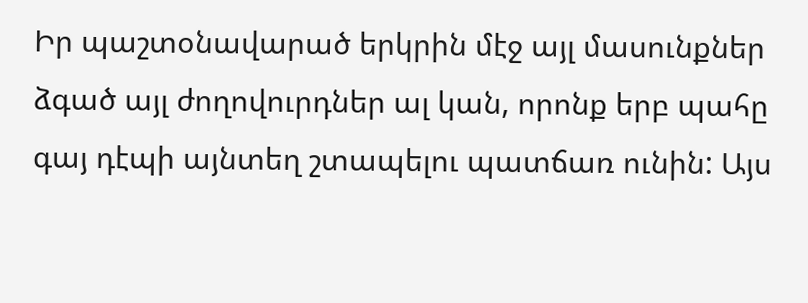Իր պաշտօնավարած երկրին մէջ այլ մասունքներ ձգած այլ ժողովուրդներ ալ կան, որոնք երբ պահը գայ դէպի այնտեղ շտապելու պատճառ ունին: Այս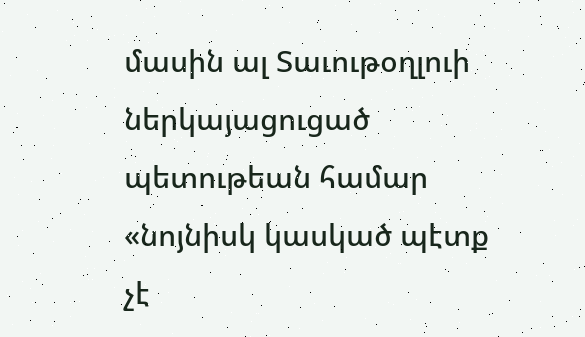մասին ալ Տաւութօղլուի ներկայացուցած պետութեան համար «նոյնիսկ կասկած պէտք չէ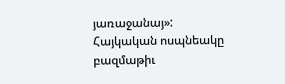յառաջանայ»:
Հայկական ոսպնեակը բազմաթիւ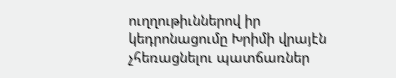ուղղութիւններով իր կեդրոնացումը Խրիմի վրայէն չհեռացնելու պատճառներ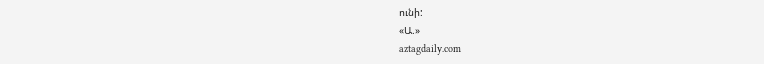ունի:
«Ա.»
aztagdaily.com